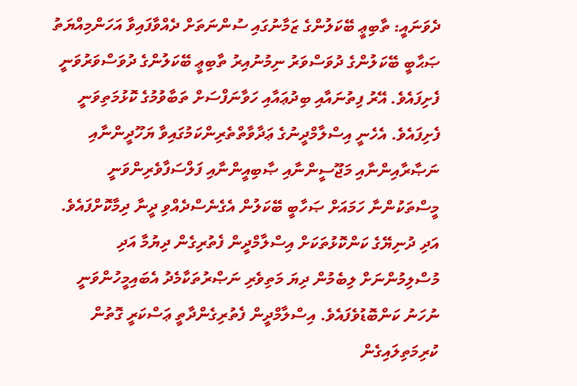ދެވަނައީ: ތާބިޢީ ބޭކަލުންގެ ޒަމާނުގައި ސުންނަތަށް ދެއްވާފައިވާ އަހަންމިއްޔަތު
ޞަޙާބީ ބޭކަލުންގެ ދުވަސްވަރު ނިމުނުއިރު ތާބިޢީ ބޭކަލުންގެ ދުވަސްވަރުވަނީ ފެށިފައެވެ. އޭރު ފިތުނައާއި ބިދުޢައާއި ހަވާނަފްސަށް ތަބާވުމުގެ ކޮޅުމަތިވަނީ ފެށިފައެވެ. އެހެނީ އިސްލާމްދީނުގެ ޢަދާވާތްތެރިންކަމުގައިވާ ޔަހޫދީންނާއި ނަޞާރާއިންނާއި މަޖޫސީންނާއި ޞާބިއީންނާއި ފަލްސަފާވެރިންވަނީ މީސްތަކުންނާ ހަމައަށް ޞަހާބީ ބޭކަލުން އެގެނެސްދެއްވި ދީނާ ދިމާކޮށްފައެވެ. އަދި ދުނިޔޭގެ ކަންކޮޅުތަކަށް އިސްލާމްދީން ފެތުރިގެން ދިޔުމާ އަދި މުސްލިމުންނަށް ލިބެމުން ދިޔަ މަތިވެރި ނަޞްރުތަކާމެދު އެބައިމީހުންވަނީ ނުހަނު ކަންބޮޑުވެފައެވެ. އިސްލާމްދީން ފެތުރިގެންދާތީ ޢަސްކަރީ ގޮތުން ކުރިމަތިލައިގެން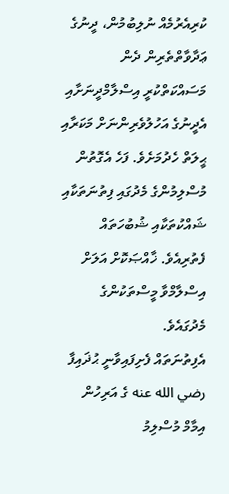ކުރިއެރުމެއް ނުލިބުމުން، ދީނުގެ ޢަދާވާތްތެރިން ދެން މަސައްކަތްކުރީ އިސްލާމްދީނަށާއި އެދީނުގެ އަހުލުވެރިންނަށް މަކަރާއި ޙީލަތް ހެދުމަށެވެ. ފަހެ އެގޮތުން މުސްލިމުންގެ މެދުގައި ފިތުނަތަކާއި ޝައްކުތަކާއި ޝުބުހަތައް ފެތުރިއެވެ. ޚާއްޞަކޮށް އަލަށް އިސްލާމްވާ މީސްތަކުންގެ މެދުގައެވެ.
އެފިތުނަތައް ފެށިފައިވާނީ ޙުޛައިފާ رضي الله عنه ގެ އަރިހުން އިމާމް މުސްލިމު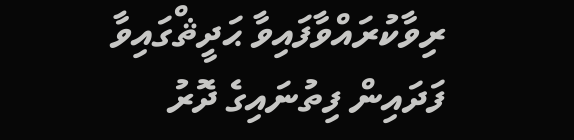ރިވާކުރައްވާފައިވާ ޙަދީޘްގައިވާ ފަދައިން ފިތުނައިގެ ދޮރު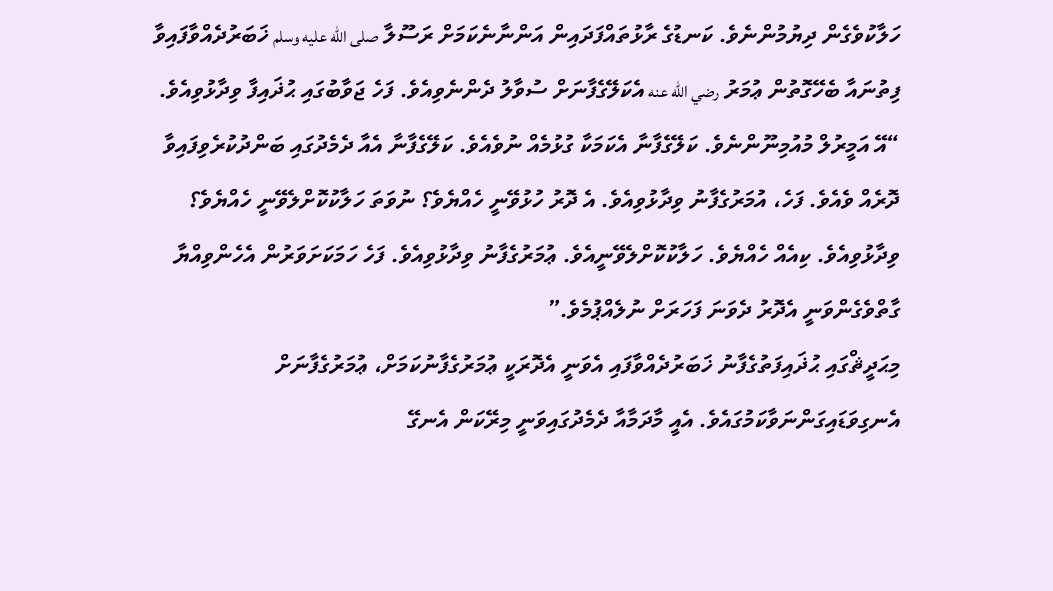ހަލާކުވެގެން ދިޔުމުންނެވެ. ކަނޑުގެ ރާޅުތައްފަދައިން އަންނާނެކަމަށް ރަސޫލާ صلى الله عليه وسلم ޚަބަރުދެއްވާފައިވާ ފިތުނައާ ބެހޭގޮތުން ޢުމަރު رضي الله عنه އެކަލޭގެފާނަށް ސުވާލު ދެންނެވިއެވެ. ފަހެ ޖަވާބުގައި ޙުޛައިފާ ވިދާޅުވިއެވެ.
“އޭ އަމީރުލް މުއުމިނޫންނެވެ. ކަލޭގެފާނާ އެކަމަކާ ގުޅުމެއް ނުވެއެވެ. ކަލޭގެފާނާ އެއާ ދެމެދުގައި ބަންދުކުރެވިފައިވާ ދޮރެއް ވެއެވެ. ފަހެ، އުމަރުގެފާނު ވިދާޅުވިއެވެ. އެ ދޮރު ހުޅުވޭނީ ހެއްޔެވެ؟ ނުވަތަ ހަލާކުކޮށްލެވޭނީ ހެއްޔެވެ؟ ވިދާޅުވިއެވެ. ކިއެއް ހެއްޔެވެ. ހަލާކުކޮށްލެވޭނީއެވެ. ޢުމަރުގެފާނު ވިދާޅުވިއެވެ. ފަހެ ހަމަކަށަވަރުން އެހެންވިއްޔާ ގާތްވެގެންވަނީ އެދޮރު ދެވަނަ ފަހަރަށް ނުލެއްޕުމެވެ.”
މިޙަދީޘްގައި ޙުޛައިފަތުގެފާނު ޚަބަރުދެއްވާފައި އެވަނީ އެދޮރަކީ ޢުމަރުގެފާނުކަމަށް، ޢުމަރުގެފާނަށް އެނގިވަޑައިގަންނަވާކަމުގައެވެ. އެއީ މާދަމާއާ ދެމެދުގައިވަނީ މިރޭކަން އެނގޭ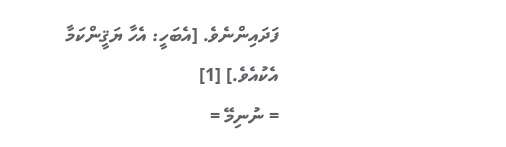ފަދައިންނެވެ. [އެބަހީ: އެހާ ޔަޤީންކަމާ އެކުއެވެ.] [1]
= ނުނިމޭ =